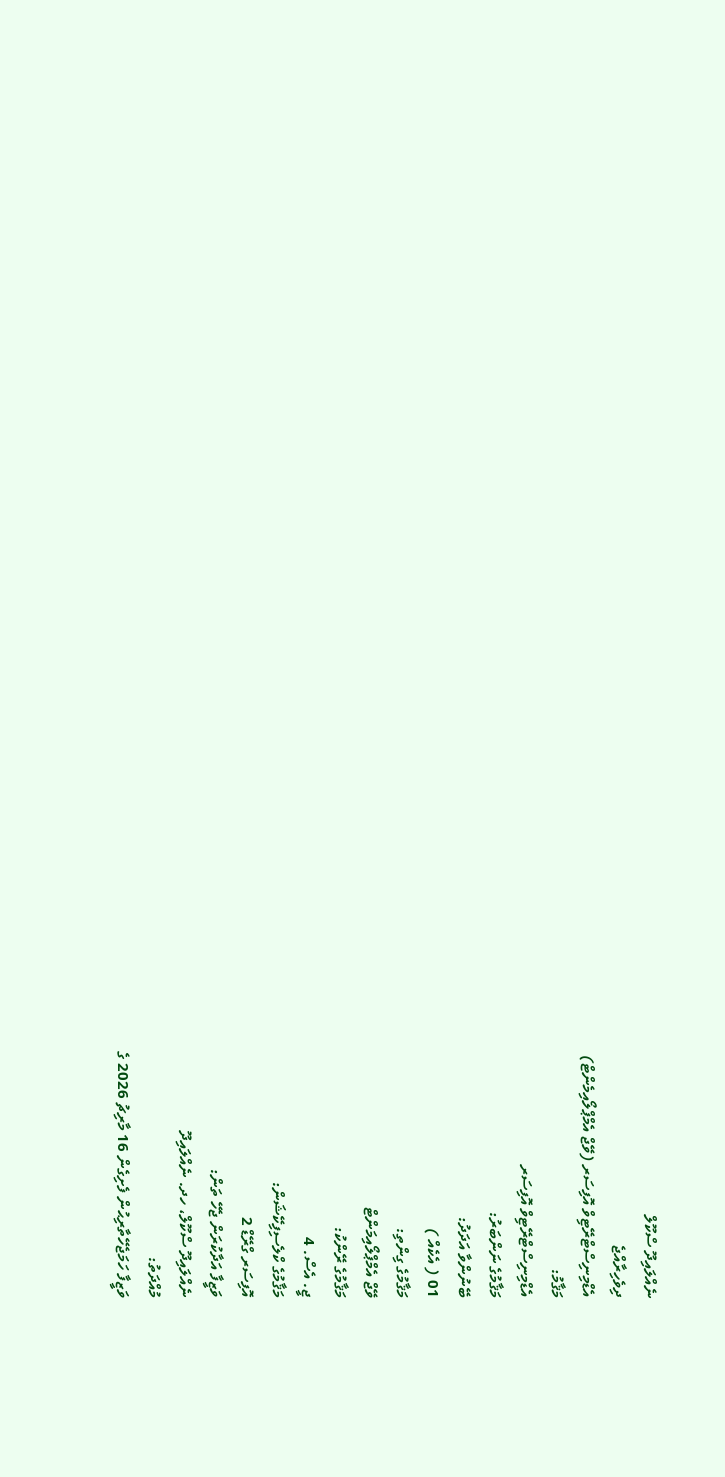ނެއްލައިދޫ ސްކޫލް
ދިވެހިރާއްޖެ
އެޑްމިނިސްޓްރޭޓިވް އޮފިސަރ (ވޭޖް އެމްޕްލޯއިމެންޓް)
މަޤާމު:
އެޑްމިނިސްޓްރޭޓިވް އޮފިސަރ
މަޤާމުގެ ނަންބަރު:
ބޭނުންވާ އަދަދު:
01 ( އެކެއް )
މަޤާމުގެ ގިންތި:
ވޭޖް އެމްޕްލޯއިމަންޓް
މަޤާމުގެ ރޭންކު:
ޖީ. އެސް. 4
މަޤާމުގެ ކްލެސިފިކޭޝަން:
އޮފިސަރ ގްރޭޑް 2
ވަޒީފާ އަދާކުރަން ޖެހޭ ތަން:
ނެއްލައިދޫ ސްކޫލް، ހދ. ނެއްލައިދޫ
މުއްދަތު:
ވަޒީފާ ހަމަޖެހޭތާރިޙުން ފެށިގެން 16 މާރިޗު 2026 ގެ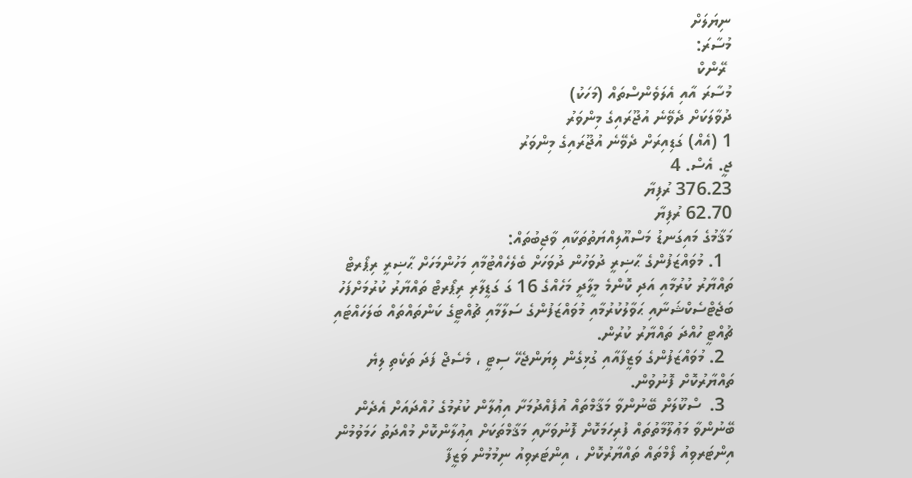ނިޔަލަށް
މުސާރަ:
 ރޭންކް
މުސާރަ އާއި އެލަވެންސްތައް (މަހަކު)
ދުވާލަކަށް ދެވޭނެ އުޖޫރައިގެ މިންވަރު
1 (އެއް) ގަޑިއިރަށް ދެވޭނެ އުޖޫރައިގެ މިންވަރު
ޖީ. އެސް. 4
376.23 ރުފިޔާ
62.70 ރުފިޔާ
މަޤާމުގެ މައިގަނޑު މަސްއޫލިއްޔަތުތަކާއި ވާޖިބުތައް:
  1. މުވައްޒަފުންގެ ޙާޟިރީ ދުވަހުން ދުވަހަށް ބެލެހެއްޓުމާއި މަހުންމަހަށް ޙާޟިރީ ރިޕޯރޓް ތައްޔާރު ކުރުމާއި އަދި ކޮންމެ މީލާދީ މަހެއްގެ 16 ގަ ގަޑީލާރި ރިޕޯރޓް ތައްޔާރު ކުރުމަށްފަހު ބަޖެޓްސެކްޝަނާއި ޙަވާލުކުރުމާއި މުވައްޒަފުންގެ ސަލާމާއި ޗުއްޓީގެ ކަންތައްތައް ބަލަހައްޓައި ޗުއްޓީ ހުއްދަ ތައްޔާރު ކުރުން.
  2. މުވައްޒަފުންގެ ވަޒީފާއާއި ގުޅިގެން ލިޔަންޖެހޭ ސިޓީ ، މެސެޖް ފަދަ ތަކެތި ލިޔެ ތައްޔާރުކޮށް ފޮނުވުން.
  3.  ސްކޫލަށް ބޭނުންވާ މަޤާމްތައް އުފެއްދުމަށާ އިޢުލާން ކުރުމުގެ ހުއްދައަށް އެދެން ބޭނުންވާ މަޢުލޫމާތުތައް ފުރިހަމަކޮށް ފޮނުވަށާއި މަޤާމްތަކަށް އިޢުލާންކޮށް މުއްދަތު ހަމަވުމުން އިންޓަރވިއު ފޯމްތައް ތައްޔާރުކޮށް ، އިންޓަރވިއު ނިމުމުން ވަޒީފާ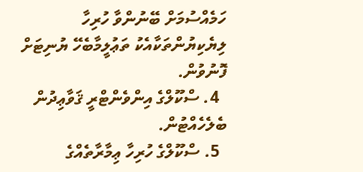ހަމެއްސުމަށް ބޭނުންވާ ހުރިހާ ލިޔެކިޔުންތަކާއެކު ތަޢުލީމާބެހޭ ޔުނިޓަށް ފޮނުވުން.
  4. ސްކޫލްގެ އިންވެންޓްރީ ޤަވާޢިދުން ބެލެހެއްޓުން.
  5. ސްކޫލްގެ ހުރިހާ ޢިމާރާތެއްގެ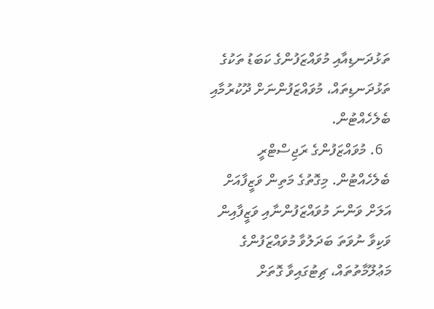ތަޅުދަނޑިއާއި މުވައްޒަފުންގެ ކަބަޑު ތަކުގެ ތަޅުދަނޑިތައް، މުވައްޒަފުންނަށް ދޫކުރުމާއި ބެލެހެއްޓުން.
  6. މުވައްޒަފުންގެ ރަޖިސްޓްރީ ބެލެހެއްޓުން. މިގޮތުގެ މަތިން ވަޒީފާއަށް އަލަށް ވަންނަ މުވައްޒަފުންނާއި ވަޒީފާއިން ވަކިވާ ނުވަތަ ބަދަލުވާ މުވައްޒަފުންގެ މަޢުލޫމާތުތައް، ޗިޓުގައިވާ ގޮތަށް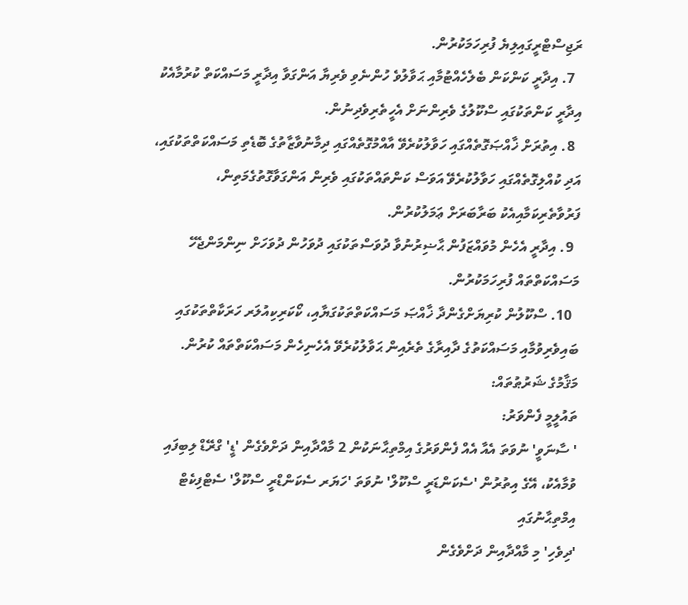ރަޖިސްޓްރީގައިލިޔެ ފުރިހަމަކުރުން.
  7. އިދާރީ ކަންކަން ބެލެހެއްޓުމާއި ޙަވާލުވެ ހުންނެވި ވެރިޔާ އަންގަވާ އިދާރީ މަސައްކަތް ކުރުމާއެކު އިދާރީ ކަންތަކުގައި ސްކޫލުގެ ވެރިންނަށް އެހީތެރިވެދިނުން.
  8. އިތުރަށް ޚާއްޞަގޮތެއްގައި ހަވާލުކުރެވޭ އާއްމުގޮތެއްގައި ދިމާނުވާޒާތުގެ ބޮޑެތި މަސައްކަތްތަކުގައި، އަދި ކުއްލިގޮތެއްގައި ހަވާލުކުރެވޭ އަވަސް ކަންތައްތަކުގައި ވެރިން އަންގަވާގޮތުގެމަތިން، ފަރުވާތެރިކަމާއިއެކު ބަރާބަރަށް ޢަމަލުކުރުން.
  9. އިދާރީ އެހެން މުވައްޒަފުން ޙާޟިރުނުވާ ދުވަސްތަކުގައި ދުވަހުން ދުވަހަށް ނިންމަންޖެހޭ މަސައްކަތްތައް ފުރިހަމަކުރުން.
  10. ސްކޫލުން ކުރިޔަށްގެންދާ ޚާއްޞަ މަސައްކަތްތަކުގަޔާއި، ކޯކަރިކިއުލަރ ހަރަކާތްތަކުގައި ބައިވެރިވުމާއި މަސައްކަތުގެ ދާއިރާގެ ތެރެއިން ޙަވާލުކުރެވޭ އެހެނިހެން މަސައްކަތްތައް ކުރުން.
މަޤާމުގެ ޝަރުޠުތައް:
ތައުލީމީ ފެންވަރު:
' ސާނަވީ' ނުވަތަ އެއާ އެއް ފެންވަރުގެ އިމްތިޙާނަކުން 2 މާއްދާއިން ދަށްވެގެން 'ޑީ' ގްރޭޑް ލިބިފައި
ވުމާއެކު، އޭގެ އިތުރުން 'ސެކަންޑަރީ ސްކޫލް' ނުވަތަ 'ހަޔަރ ސެކަންޑްރީ ސްކޫލް' ސެޓްފިކެޓް އިމްތިޙާނުގައި
'ދިވެހި' މި މާއްދާއިން ދަށްވެގެން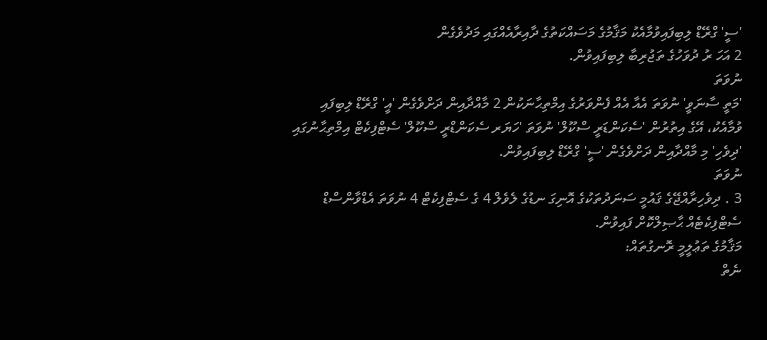'ސީ' ގްރޭޑް ލިބިފައިވުމާއެކު މަޤާމުގެ މަސައްކަތުގެ ދާއިރާއެއްގައި މަދުވެގެން
2 އަހަ ރު ދުވަހުގެ ތަޖުރިބާ ލިބިފައިވުން.
ނުވަތަ
'މަތީ ސާނަވީ' ނުވަތަ އެއާ އެއް ފެންވަރުގެ އިމްތިޙާނަކުން 2 މާއްދާއިން ދަށްވެގެން 'އީ' ގްރޭޑް ލިބިފައި
ވުމާއެކު، އޭގެ އިތުރުން 'ސެކަންޑަރީ ސްކޫލް' ނުވަތަ 'ހަޔަރ ސެކަންޑްރީ ސްކޫލް' ސެޓްފިކެޓް އިމްތިޙާނުގައި
'ދިވެހި' މި މާއްދާއިން ދަށްވެގެން 'ސީ' ގްރޭޑް ލިބިފައިވުން.
ނުވަތަ
3 . ދިވެހިރާއްޖޭގެ ޤައުމީ ސަނަދުތަކުގެ އޮނިގަ ނޑުގެ ލެވެލް 4 ގެ ސެޓްފިކެޓް 4 ނުވަތަ އެޑްވާންސްޑް
ސެޓްފިކެޓެއް ޙާޞިލްކޮށް ފައިވުން.
މަޤާމުގެ ތަޢުލީމީ ރޮނގުތައް:
ނެތް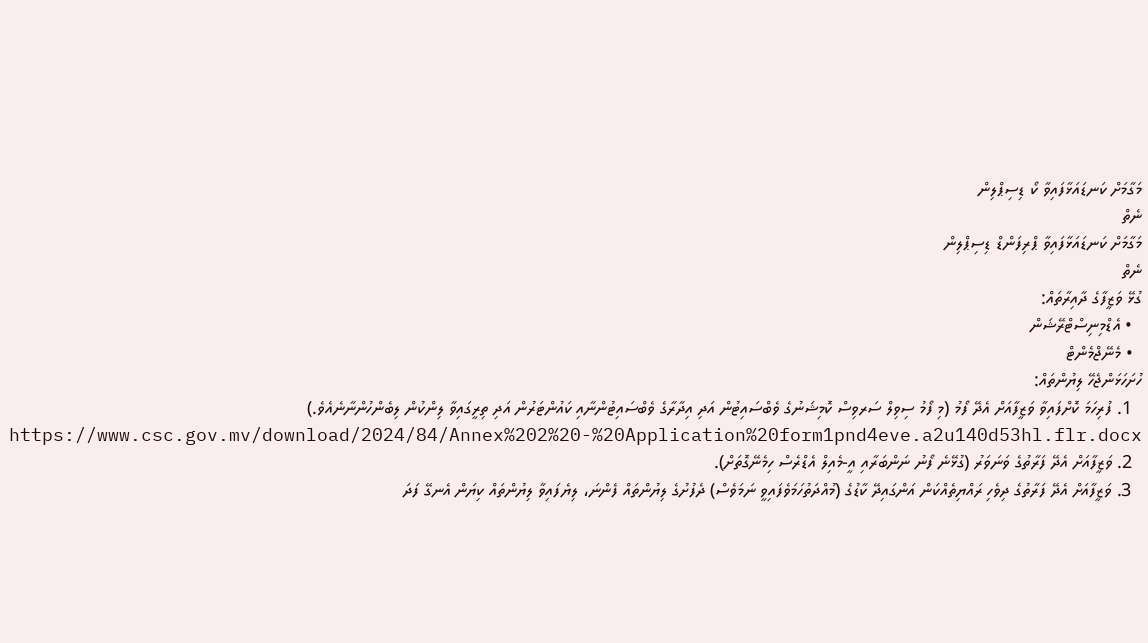މަގާމަށް ކަނޑައަޅާފައިވާ ކޯ ޑިސިޕްލިން
ނެތް
މަގާމަށް ކަނޑައަޅާފައިވާ ޕްރިފަންޑް ޑިސިޕްލިން
ނެތް
ގުޅޭ ވަޒީފާގެ ދާއިރާތައް:
  • އެޑްމިނިސްޓްރޭޝަން
  • މެނޭޖްމެންޓް
ހުށަހަޅަންޖެހޭ ލިޔުންތައް:
  1. ފުރިހަމަ ކޮށްފައިވާ ވަޒީފާއަށް އެދޭ ފޯމު (މި ފޯމު ސިވިލް ސަރވިސް ކޮމިޝަނުގެ ވެބްސައިޓުން އަދި އިދާރާގެ ވެބްސައިޓުންނާއި ކައުންޓަރުން އަދި ތިރީގައިވާ ލިންކުން ލިބެންހުންނާނެއެވެ.)  https://www.csc.gov.mv/download/2024/84/Annex%202%20-%20Application%20form1pnd4eve.a2u140d53hl.flr.docx
  2. ވަޒީފާއަށް އެދޭ ފަރާތުގެ ވަނަވަރު (ގުޅޭނެ ފޯނު ނަންބަރާއި އީ-މެއިލް އެޑްރެސް ހިމެނޭގޮތަށް).
  3. ވަޒީފާއަށް އެދޭ ފަރާތުގެ ދިވެހި ރައްޔިތެއްކަން އަންގައިދޭ ކާޑުގެ (މުއްދަތުހަމަވެފައިވީ ނަމަވެސް) ދެފުށުގެ ލިޔުންތައް ފެންނަ، ލިޔެފައިވާ ލިޔުންތައް ކިޔަން އެނގޭ ފަދަ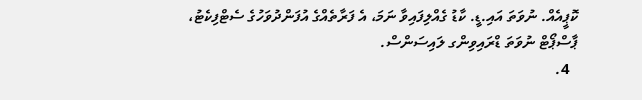ކޮޕީއެއް. ނުވަތަ އައި.ޑީ. ކާޑު ގެއްލިފައިވާ ނަމަ، އެ ފަރާތެއްގެ އުފަންދުވަހުގެ ސެޓްފިކެޓު، ޕާސްޕޯޓް ނުވަތަ ޑްރައިވިންގ ލައިސަންސް.
  4.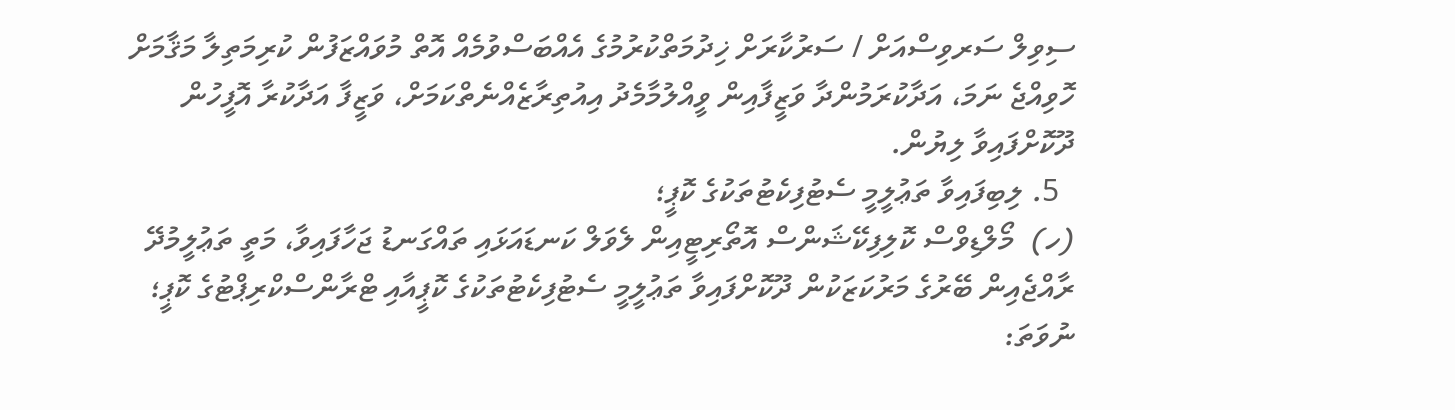ސިވިލް ސަރވިސްއަށް / ސަރުކާރަށް ޚިދުމަތްކުރުމުގެ އެއްބަސްވުމެއް އޮތް މުވައްޒަފުން ކުރިމަތިލާ މަޤާމަށް ހޮވިއްޖެ ނަމަ، އަދާކުރަމުންދާ ވަޒީފާއިން ވީއްލުމާމެދު އިއުތިރާޒެއްނެތްކަމަށް، ވަޒީފާ އަދާކުރާ އޮފީހުން ދޫކޮށްފައިވާ ލިޔުން.
  5. ލިބިފައިވާ ތަޢުލީމީ ސެޓުފިކެޓުތަކުގެ ކޮޕީ؛
(ހ)  މޯލްޑިވްސް ކޮލިފިކޭޝަންސް އޮތޯރިޓީއިން ލެވަލް ކަނޑައަޅައި ތައްގަނޑު ޖަހާފައިވާ، މަތީ ތަޢުލީމުދޭ ރާއްޖެއިން ބޭރުގެ މަރުކަޒަކުން ދޫކޮށްފައިވާ ތަޢުލީމީ ސެޓުފިކެޓުތަކުގެ ކޮޕީއާއި ޓްރާންސްކްރިޕްޓުގެ ކޮޕީ؛ ނުވަތަ: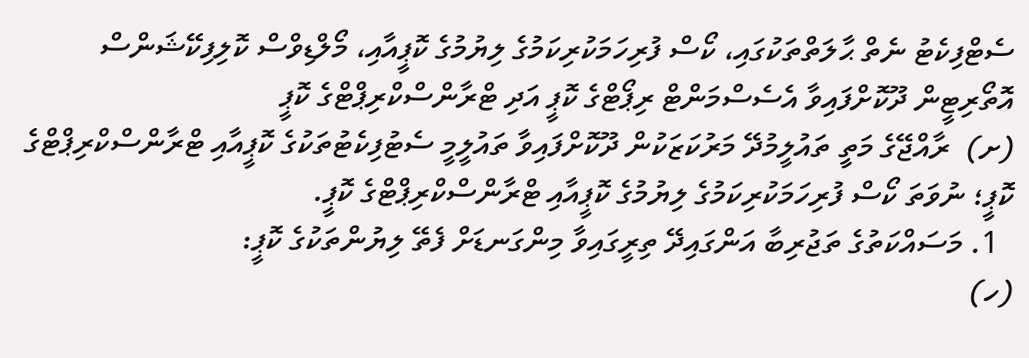ސެޓްފިކެޓު ނެތް ޙާލަތްތަކުގައި، ކޯސް ފުރިހަމަކުރިކަމުގެ ލިޔުމުގެ ކޮޕީއާއި، މޯލްޑިވްސް ކޮލިފިކޭޝަންސް އޮތޯރިޓީން ދޫކޮށްފައިވާ އެސެސްމަންޓް ރިޕޯޓްގެ ކޮޕީ އަދި ޓްރާންސްކްރިޕްޓްގެ ކޮޕީ
(ށ)  ރާއްޖޭގެ މަތީ ތައުލީމުދޭ މަރުކަޒަކުން ދޫކޮށްފައިވާ ތައުލީމީ ސެޓުފިކެޓުތަކުގެ ކޮޕީއާއި ޓްރާންސްކްރިޕްޓްގެ ކޮޕީ؛ ނުވަތަ ކޯސް ފުރިހަމަކުރިކަމުގެ ލިޔުމުގެ ކޮޕީއާއި ޓްރާންސްކްރިޕްޓްގެ ކޮޕީ.
  1. މަސައްކަތުގެ ތަޖުރިބާ އަންގައިދޭ ތިރީގައިވާ މިންގަނޑަށް ފެތޭ ލިޔުންތަކުގެ ކޮޕީ:
(ހ)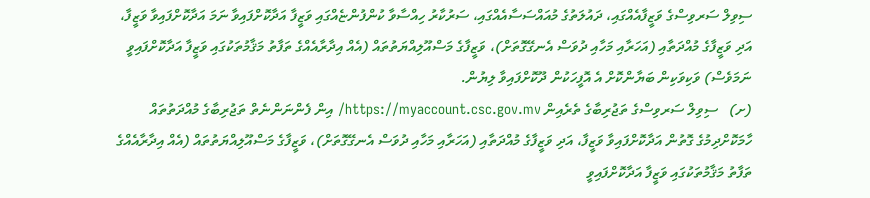ސިވިލް ސަރވިސްގެ ވަޒީފާއެއްގައި، ދައުލަތުގެ މުއައްސަސާއެއްގައި، ސަރުކާރު ހިއްސާވާ ކުންފުންޏެއްގައި ވަޒީފާ އަދާކޮށްފައިވާ ނަމަ އަދާކޮށްފައިވާ ވަޒީފާ، އަދި ވަޒީފާގެ މުއްދަތާއި (އަހަރާއި މަހާއި ދުވަސް އެނގޭގޮތަށް)، ވަޒީފާގެ މަސްއޫލިއްޔަތުތައް (އެއް އިދާރާއެއްގެ ތަފާތު މަޤާމުތަކުގައި ވަޒީފާ އަދާކޮށްފައިވީ ނަމަވެސް) ވަކިވަކިން ބަޔާންކޮށް އެ އޮފީހަކުން ދޫކޮށްފައިވާ ލިޔުން.
(ށ)   ސިވިލް ސަރވިސްގެ ތަޖުރިބާގެ ތެރެއިން https://myaccount.csc.gov.mv/ އިން ފެންނަންނެތް ތަޖުރިބާގެ މުއްދަތުތައް ހާމަކޮށްދިމުގެ ގޮތުން އަދާކޮށްފައިވާ ވަޒީފާ، އަދި ވަޒީފާގެ މުއްދަތާއި (އަހަރާއި މަހާއި ދުވަސް އެނގޭގޮތަށް)، ވަޒީފާގެ މަސްއޫލިއްޔަތުތައް (އެއް އިދާރާއެއްގެ ތަފާތު މަޤާމުތަކުގައި ވަޒީފާ އަދާކޮށްފައިވީ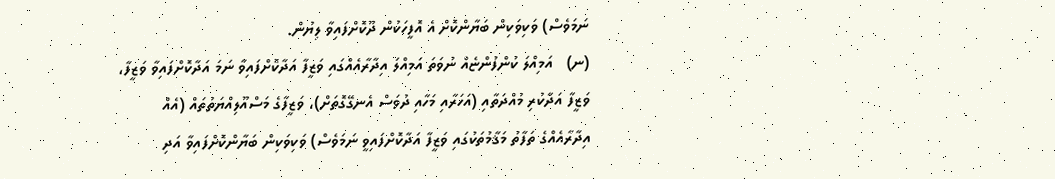ނަމަވެސް) ވަކިވަކިން ބަޔާންކޮށް އެ އޮފީހަކުން ދޫކޮށްފައިވާ ލިޔުން.
(ނ)   އަމިއްލަ ކުންފުންޏެއް ނުވަތަ އަމިއްލަ އިދާރާއެއްގައި ވަޒީފާ އަދާކޮށްފައިވާ ނަމަ އަދާކޮށްފައިވާ ވަޒީފާ، ވަޒީފާ އަދާކުރި މުއްދަތާއި (އަހަރާއި މަހާއި ދުވަސް އެނގޭގޮތަށް)، ވަޒީފާގެ މަސްއޫލިއްޔަތުތައް (އެއް އިދާރާއެއްގެ ތަފާތު މަޤާމުތަކުގައި ވަޒީފާ އަދާކޮށްފައިވީ ނަމަވެސް) ވަކިވަކިން ބަޔާންކޮށްފައިވާ އަދި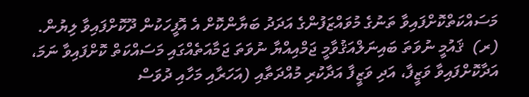މަސައްކަތްކޮށްފައިވާ ތަނުގެ މުވައްޒަފުންގެ އަދަދު ބަޔާންކޮށް އެ އޮފީހަކުން ދޫކޮށްފައިވާ ލިޔުން.
(ރ)  ޤައުމީ ނުވަތަ ބައިނަލްއަޤުވާމީ ޖަމްއިއްޔާ ނުވަތަ ޖަމާއަތެއްގައި މަސައްކަތް ކޮށްފައިވާ ނަމަ، އަދާކޮށްފައިވާ ވަޒީފާ، އަދި ވަޒީފާ އަދާކުރި މުއްދަތާއި (އަހަރާއި މަހާއި ދުވަސް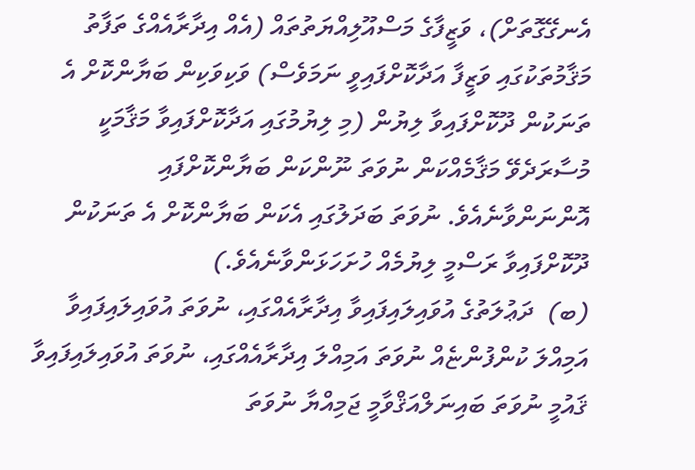އެނގޭގޮތަށް)، ވަޒީފާގެ މަސްއޫލިއްޔަތުތައް (އެއް އިދާރާއެއްގެ ތަފާތު މަޤާމުތަކުގައި ވަޒީފާ އަދާކޮށްފައިވީ ނަމަވެސް) ވަކިވަކިން ބަޔާންކޮށް އެ ތަނަކުން ދޫކޮށްފައިވާ ލިޔުން (މި ލިޔުމުގައި އަދާކޮށްފައިވާ މަޤާމަކީ މުސާރަދެވޭ މަޤާމެއްކަން ނުވަތަ ނޫންކަން ބަޔާންކޮށްފައި އޮންނަންވާނެއެވެ. ނުވަތަ ބަދަލުގައި އެކަން ބަޔާންކޮށް އެ ތަނަކުން ދޫކޮށްފައިވާ ރަސްމީ ލިޔުމެއް ހުށަހަޅަންވާނެއެވެ.)
(ބ)  ދަޢުލަތުގެ އުވައިލައިފައިވާ އިދާރާއެއްގައި، ނުވަތަ އުވައިލައިފައިވާ އަމިއްލަ ކުންފުންޏެއް ނުވަތަ އަމިއްލަ އިދާރާއެއްގައި، ނުވަތަ އުވައިލައިފައިވާ ޤައުމީ ނުވަތަ ބައިނަލްއަޤްވާމީ ޖަމިއްޔާ ނުވަތަ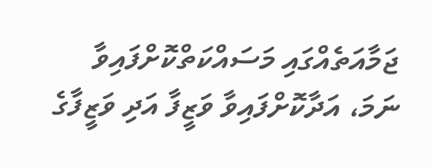ޖަމާއަތެއްގައި މަސައްކަތްކޮށްފައިވާ ނަމަ، އަދާކޮށްފައިވާ ވަޒީފާ އަދި ވަޒީފާގެ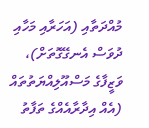މުއްދަތާއި (އަހަރާއި މަހާއި ދުވަސް އެނގޭގޮތަށް)، ވަޒީފާގެ މަސްއޫލިއްޔަތުތައް (އެއް އިދާރާއެއްގެ ތަފާތު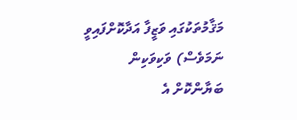މަޤާމުތަކުގައި ވަޒީފާ އަދާކޮށްފައިވީ ނަމަވެސް) ވަކިވަކިން ބަޔާންކޮށް އެ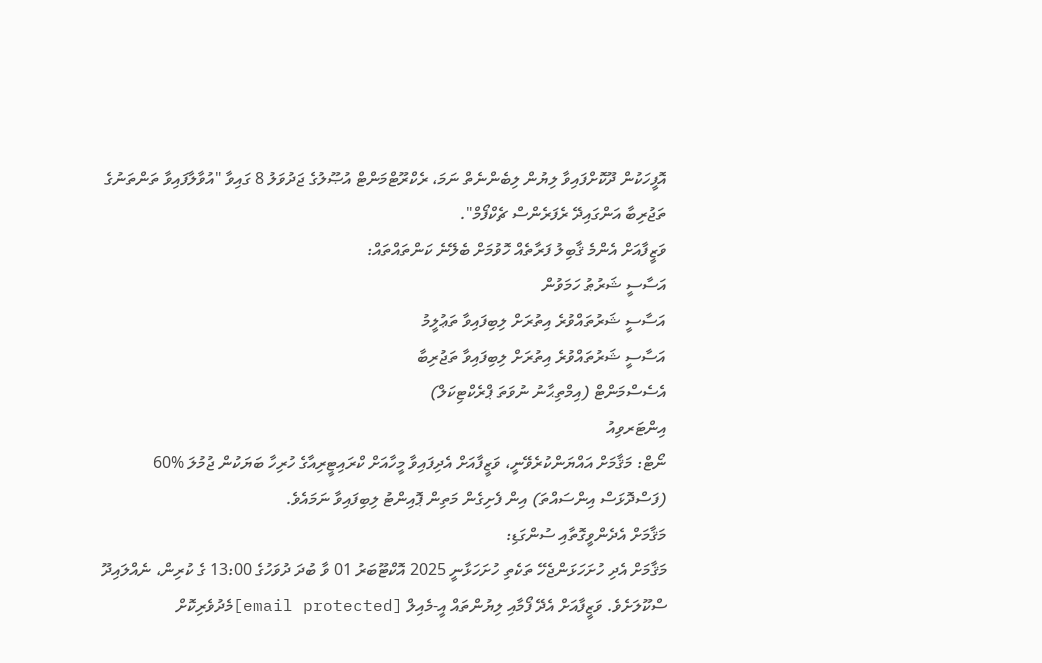އޮފީހަކުން ދޫކޮށްފައިވާ ލިޔުން ލިބެންނެތް ނަމަ، ރެކްރޫޓްމަންޓް އުޞޫލުގެ ޖަދުވަލު 8 ގައިވާ "އުވާލާފައިވާ ތަންތަނުގެ ތަޖުރިބާ އަންގައިދޭ ރެފަރެންސް ޗެކްފޯމް".
ވަޒީފާއަށް އެންމެ ޤާބިލު ފަރާތެއް ހޮވުމަށް ބެލޭނެ ކަންތައްތައް:
އަސާސީ ޝަރުޠު ހަމަވުން
އަސާސީ ޝަރުތައްވުރެ އިތުރަށް ލިބިފައިވާ ތަޢުލީމު
އަސާސީ ޝަރުތައްވުރެ އިތުރަށް ލިބިފައިވާ ތަޖުރިބާ
އެސެސްމަންޓް (އިމްތިޙާނު ނުވަތަ ޕްރެކްޓިކަލް)
އިންޓަރވިއު
ނޯޓް: މަޤާމަށް އައްޔަންކުރެވޭނީ، ވަޒީފާއަށް އެދިފައިވާ މީހާއަށް ކްރައިޓީރިއާގެ ހުރިހާ ބަޔަކުން ޖުމުލަ %60 (ފަސްދޮޅަސް އިންސައްތަ) އިން ފެށިގެން މަތިން ޕޮއިންޓު ލިބިފައިވާ ނަމައެވެ.
މަޤާމަށް އެދެންވީގޮތާއި ސުންގަޑި:
މަޤާމަށް އެދި ހުށަހަޅަންޖެހޭ ތަކެތި ހުށަހަޅާނީ 2025 އޮކްޓޫބަރު 01 ވާ ބުދަ ދުވަހުގެ 13:00 ގެ ކުރިން، ނެއްލައިދޫ ސްކޫލަށެވެ. ވަޒީފާއަށް އެދޭ ފޯމާއި ލިޔުންތައް އީ-މެއިލް [email protected]މެދުވެރިކޮށް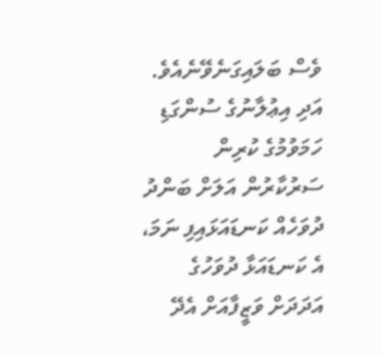ވެސް ބަލައިގަނެވޭނެއެވެ.
އަދި އިޢުލާނުގެ ސުންގަޑި ހަމަވުމުގެ ކުރިން ސަރުކާރުން އަލަށް ބަންދު ދުވަހެއް ކަނޑައަޅައިފި ނަމަ، އެ ކަނޑައަޅާ ދުވަހުގެ އަދަދަށް ވަޒީފާއަށް އެދޭ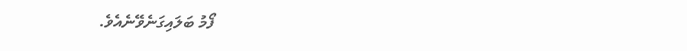ފޯމު ބަލައިގަނެވޭނެއެވެ.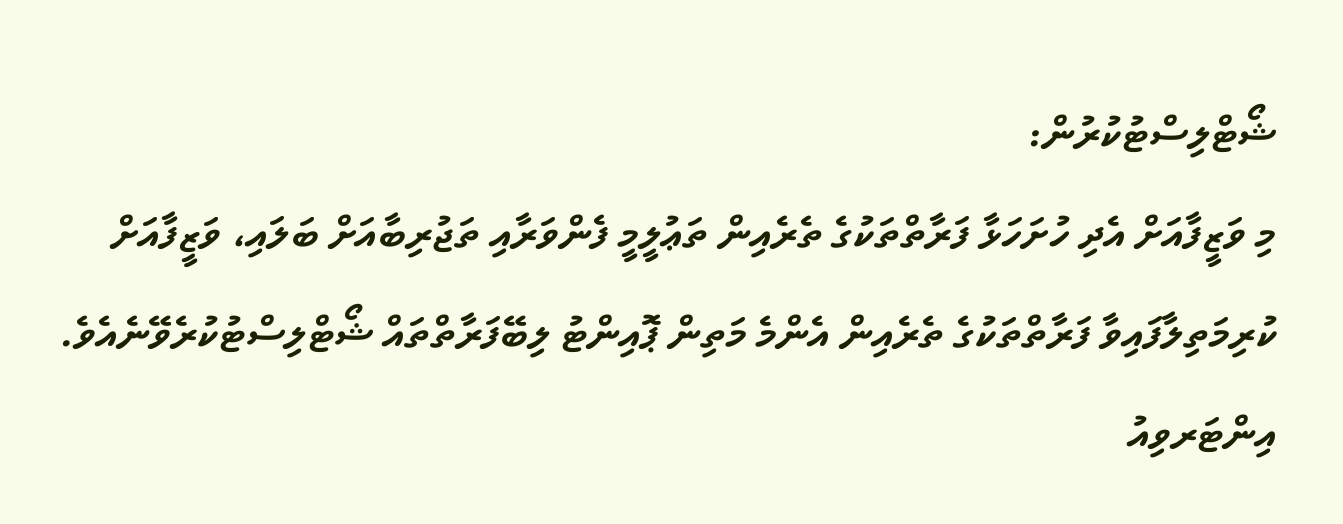ޝޯޓްލިސްޓުކުރުން:
މި ވަޒީފާއަށް އެދި ހުށަހަޅާ ފަރާތްތަކުގެ ތެރެއިން ތަޢުލީމީ ފެންވަރާއި ތަޖުރިބާއަށް ބަލައި، ވަޒީފާއަށް ކުރިމަތިލާފައިވާ ފަރާތްތަކުގެ ތެރެއިން އެންމެ މަތިން ޕޮއިންޓު ލިބޭފަރާތްތައް ޝޯޓްލިސްޓުކުރެވޭނެއެވެ.
އިންޓަރވިއު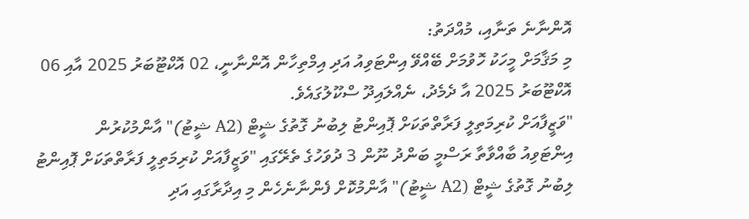އޮންނާނެ ތަނާއި، މުއްދަތު:
މި މަޤާމަށް މީހަކު ހޮވުމަށް ބޭއްވޭ އިންޓަވިއު އަދި އިމްތިހާން އޮންނާނީ، 02 އޮކްޓޫބަރު 2025 އާއި 06 އޮކްޓޫބަރު 2025 އާ ދެމެދު، ނެއްލައިދޫ ސްކޫލުގައެވެ.
"ވަޒީފާއަށް ކުރިމަތިލީ ފަރާތްތަކަށް ޕޮއިންޓު ލިބުނު ގޮތުގެ ޝީޓް (A2 ޝީޓު)" އާންމުކުރުން
އިންޓަވިއު ބާއްވާތާ ރަސްމީ ބަންދު ނޫން 3 ދުވަހުގެ ތެރޭގައި "ވަޒީފާއަށް ކުރިމަތިލީ ފަރާތްތަކަށް ޕޮއިންޓު ލިބުނު ގޮތުގެ ޝީޓް (A2 ޝީޓު)" އާންމުކޮށް ފެންނާނެހެން މި އިދާރާގައި އަދި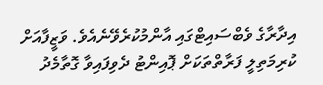އިދާރާގެ ވެބްސައިޓްގައި އާންމުކުރެވޭނެއެވެ. ވަޒީފާއަށް ކުރިމަތިލީ ފަރާތްތަކަށް ޕޮއިންޓު ދެވިފައިވާ ގޮތާމެދު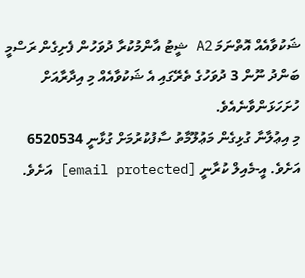ޝަކުވާއެއް އޮތްނަމަ A2 ޝީޓު އާންމުކުރާ ދުވަހުން ފެށިގެން ރަސްމީ ބަންދު ނޫން 3 ދުވަހުގެ ތެރޭގައި އެ ޝަކުވާއެއް މި އިދާރާއަށް ހުށަހަޅަންވާނެއެވެ.
މި އިޢުލާނާ ގުޅިގެން މަޢުލޫމާތު ސާފުކުރުމަށް ގުޅާނީ 6520534 އަށެވެ. އީ-މެއިލް ކުރާނީ [email protected] އަށެވެ.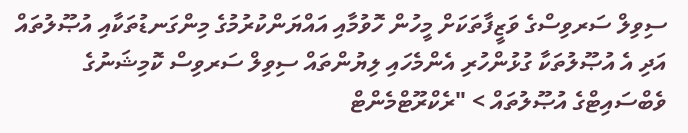ސިވިލް ސަރވިސްގެ ވަޒީފާތަކަށް މީހުން ހޮވުމާއި އައްޔަންކުރުމުގެ މިންގަނޑުތަކާއި އުޞޫލުތައް އަދި އެ އުޞޫލުތަކާ ގުޅުންހުރި އެންމެހައި ލިޔުންތައް ސިވިލް ސަރވިސް ކޮމިޝަނުގެ ވެބްސައިޓްގެ އުޞޫލުތައް > "ރެކްރޫޓްމެންޓް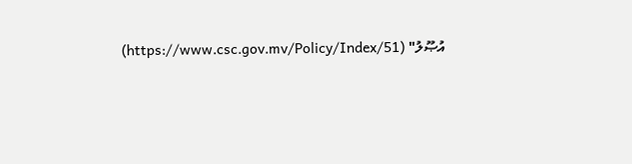އުޞޫލު" (https://www.csc.gov.mv/Policy/Index/51)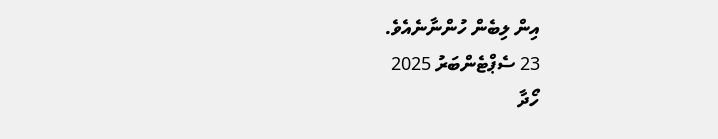އިން ލިބެން ހުންނާނެއެވެ.
23 ސެޕްޓެންބަރު 2025
ހޯދާ